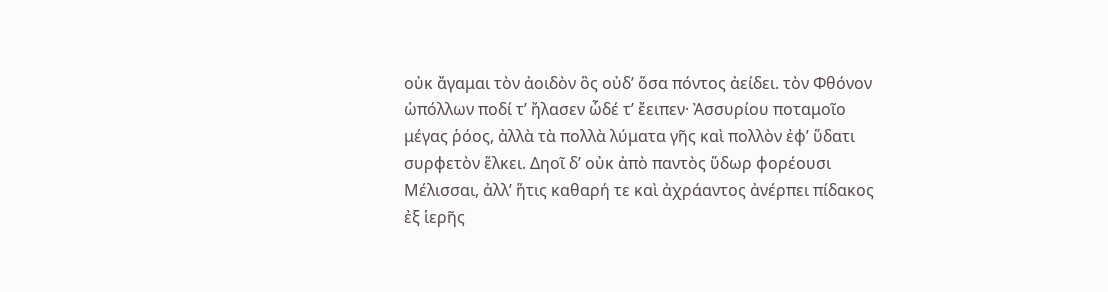οὐκ ἄγαμαι τὸν ἀοιδὸν ὃς οὐδʼ ὅσα πόντος ἀείδει. τὸν Φθόνον ὡπόλλων ποδί τʼ ἤλασεν ὧδέ τʼ ἔειπεν· Ἀσσυρίου ποταμοῖο μέγας ῥόος, ἀλλὰ τὰ πολλὰ λύματα γῆς καὶ πολλὸν ἐφʼ ὕδατι συρφετὸν ἕλκει. Δηοῖ δʼ οὐκ ἀπὸ παντὸς ὕδωρ φορέουσι Μέλισσαι, ἀλλʼ ἥτις καθαρή τε καὶ ἀχράαντος ἀνέρπει πίδακος ἐξ ἱερῆς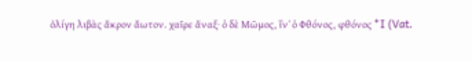ὀλίγη λιβὰς ἄκρον ἄωτον. χαῖρε ἄναξ· ὁ δὲ Μῶμος, ἵνʼ ὁ Φθόνος, φθόνος *I (Vat.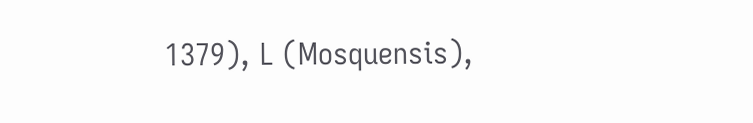1379), L (Mosquensis),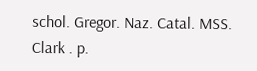schol. Gregor. Naz. Catal. MSS. Clark . p.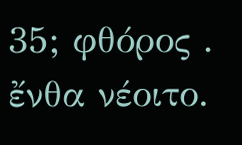35; φθόρος . ἔνθα νέοιτο.